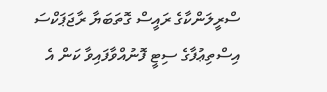ސްރީލަންކާގެ ރައީސް ގޮތަބަޔާ ރާޖަޕަކްސަ އިސްތިޢުފާގެ ސިޓީ ފޮނުއްވާފައިވާ ކަން އެ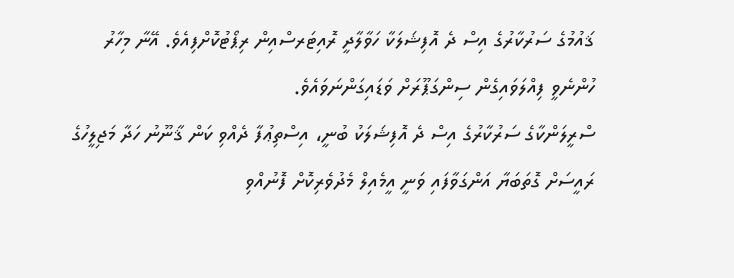ޤައުމުގެ ސަރުކާރުގެ އިސް ދެ އޮފިޝަލަކާ ހަވާލާދީ ރޮއިޓަރސްއިން ރިޕޯޓުކޮށްފިއެވެ. އޭނާ މިހާރު ހުންނެވީ ފިއްލަވައިގެން ސިންގަޕޫރަށް ވަޑައިގަންނަވައެވެ.
ސްރީލަންކާގެ ސަރުކާރުގެ އިސް ދެ އޮފިޝަލަކު ބުނީ، އިސްތިޢުފާ ދެއްވި ކަން ޤާނޫނު ހަދާ މަޖިލީހުގެ ރައީސަށް ގޮތަބަޔާ އަންގަވާފައި ވަނީ އީމެއިލް މެދުވެރިކޮށް ފޮނުއްވި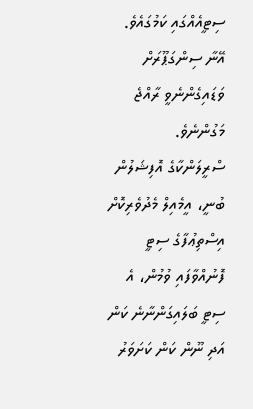ސިޓީއެއްގައި ކަމުގައެވެ. އޭނާ ސިންގަޕޫރަށް ވަޑައިގެންނެވީ ރާއްޖެ މަގުންނެވެ.
ސްރީލަންކާގެ އޮފިޝަލުން ބުނީ، އީމެއިލް މެދުވެރިކޮށް އިސްތިޢުފާގެ ސިޓީ ފޮނުއްވާފައި ވުމުން، އެ ސިޓީ ބަލައިގަންނާނެ ކަން އަދި ނޫން ކަން ކަށަވަރު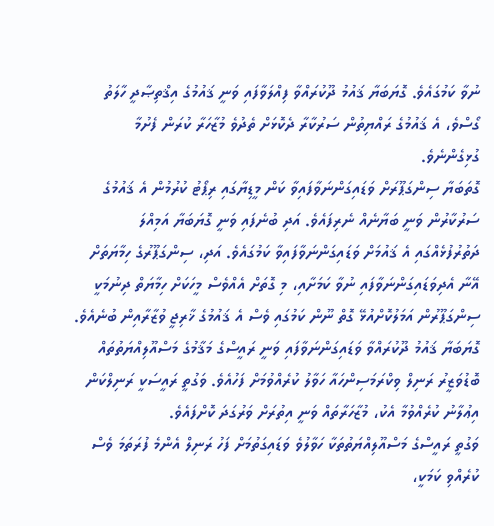ނުވާ ކަމުގައެވެ. ގޮޔަބަޔާ ޤައުމު ދޫކުރައްވާ ފިއްލަވާފައި ވަނީ ޤައުމުގެ އިޤްތިޞާދީ ހާލަތު ގޯސްވެ، އެ ޤައުމުގެ ރައްޔިތުން ސަރުކާރާ ދެކޮޅަށް ތެދުވެ މުޒާހަރާ ކުރަން ފެށުމާ ގުޅިގެންނެވެ.
ގޮތަބަޔާ ސިންގަޕޫރަށް ވަޑައިގަންނަވާފައިވާ ކަން މީޑިޔާގައި ރިޕޯޓު ކުރުމުން އެ ޤައުމުގެ ސަރުކާރުން ވަނީ ބަޔާނެއް ނެރިފައެވެ. އަދި ބުނެފައި ވަނީ ގޮޔަބަޔާ އަމިއްލަ ދަތުރުފުޅެއްގައި އެ ޤައުމަށް ވަޑައިގަންނަވާފައިވާ ކަމުގައެވެ. އަދި، ސިންގަޕޫރުގެ ހިމާޔަތަށް އޭނާ އެދިވަޑައިގަންނަވާފައި ނުވާ ކަމަށާއި، މި ގޮތަށް އެއްވެސް މީހަކަށް ހިމާޔަތް ދިނުމަކީ ސިންގަޕޫރުން އަމަލުކޮށްއުޅޭ ގޮތް ނޫން ކަމުގައި ވެސް އެ ޤައުމުގެ ޚާރިޖީ ވުޒާރާއިން ބުނެއެވެ.
ގޮޔަބަޔާ ޤައުމު ދޫކުރައްވާ ވަޑައިގަންނަވާފައި ވަނީ ރައީސްގެ މަޤާމުގެ މަސްއޫލިއްޔަތުތައް ބޮޑުވަޒީރު ރަނިލް ވިކްރަމަސިންހައާ ހަވާލު ކުރެއްވުމަށް ފަހުއެވެ. ވަގުތީ ރައީސަކީ ރަނިލްކަން އިޢުލާނު ކުރެއްވުމާ އެކު، މުޒާހަރާތައް ވަނީ އިތުރަށް ވަރުގަދަ ކޮށްފައެވެ.
ވަގުތީ ރައީސްގެ މަސްއޫލިއްޔަތުތަކާ ހަވާލުވެ ވަޑައިގަތުމަށް ފަހު ރަނިލް އެންމެ ފުރަތަމަ ވެސް ކުރެއްވި ކަމަކީ،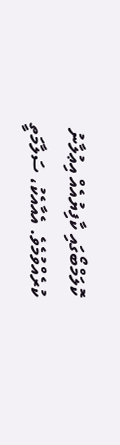ކޮލަމްބޯގައި ކާފިޔުއެއް އިޢުލާނު ކުރެއްވުމެވެ. އެއާއެކު، ސަލާމަތީ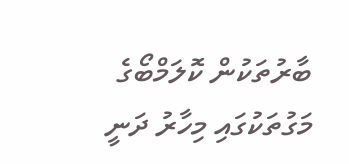ބާރުތަކުން ކޮލަމްބޯގެ މަގުތަކުގައި މިހާރު ދަނީ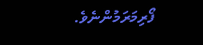ފޯރިމަރަމުންނެވެ.